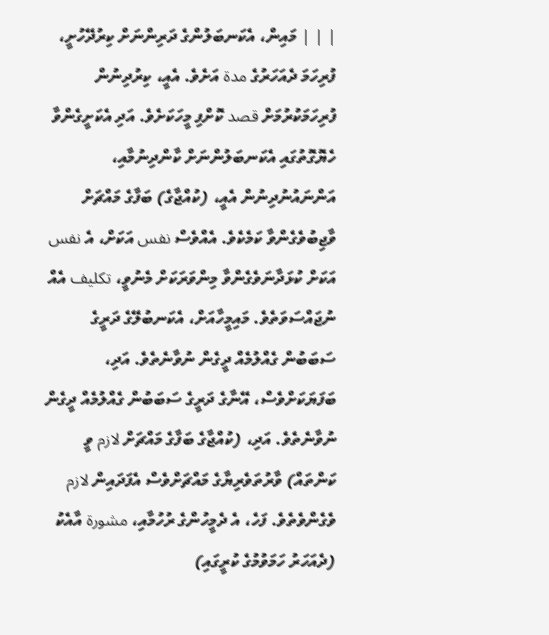| | | މައިން، އެކަނބަލުންގެ ދަރިންނަށް ކިރުދޭހުށީ، ފުރިހަމަ ދެއަހަރުގެ مدة އަށެވެ. އެއީ، ކިރުދިނުން ފުރިހަމަކުރުމަށް قصد ކޮށްފި މީހަކަށެވެ. އަދި އެކަށީގެންވާ ހެޔޮގޮތުގައި އެކަނބަލުންނަށް ކާންދިނުމާއި، އަންނައުނުދިނުން އެއީ، (ކުއްޖާގެ) ބަފާގެ މައްޗަށް ވާޖިބުވެގެންވާ ކަމެކެވެ. އެއްވެސް نفس އަކަށް، އެ نفس އަކަށް ކުޅަދާނަވެގެންވާ މިންވަރަކަށް މެނުވީ، تكليف އެއް ނުޖައްސަވަތެވެ. މައިމީހާއަށް، އެކަނބުލޭގެ ދަރީގެ ސަބަބުން ގެއްލުމެއް ދީގެން ނުވާނެތެވެ. އަދި، ބަފަޔަކަށްވެސް، އޭނާގެ ދަރީގެ ސަބަބުން ގެއްލުމެއް ދީގެން ނުވާނެތެވެ. އަދި، (ކުއްޖާގެ ބަފާގެ މައްޗަށް لازم ވީ ކަންތައް) ވާރުތަވެރިޔާގެ މައްޗަށްވެސް އެފަދައިން لازم ވެގެންވެތެވެ. ފަހެ، އެ ދެމީހުންގެ ރުހުމާއި، مشورة އާއެކު (ދެއަހަރު ހަމަވުމުގެ ކުރީގައި)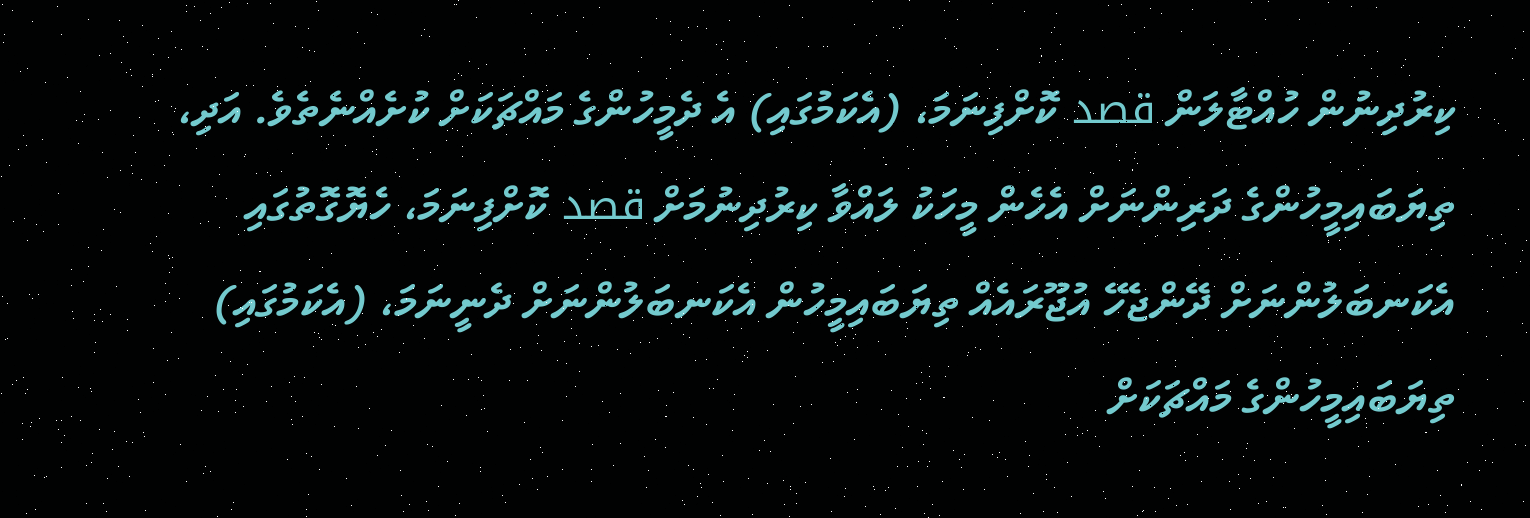ކިރުދިނުން ހުއްޓާލަން قصد ކޮށްފިނަމަ، (އެކަމުގައި) އެ ދެމީހުންގެ މައްޗަކަށް ކުށެއްނެތެވެ. އަދި، ތިޔަބައިމީހުންގެ ދަރިންނަށް އެހެން މީހަކު ލައްވާ ކިރުދިނުމަށް قصد ކޮށްފިނަމަ، ހެޔޮގޮތުގައި އެކަނބަލުންނަށް ދޭންޖެހޭ އުޖޫރައެއް ތިޔަބައިމީހުން އެކަނބަލުންނަށް ދެނީނަމަ، (އެކަމުގައި) ތިޔަބައިމީހުންގެ މައްޗަކަށް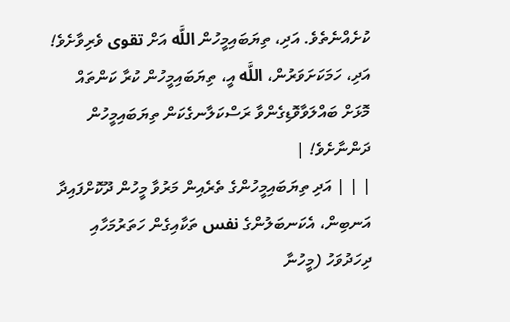ކުށެއްނެތެވެ. އަދި، ތިޔަބައިމީހުން اللَّه އަށް تقوى ވެރިވާށެވެ! އަދި، ހަމަކަށަވަރުން، اللَّه އީ، ތިޔަބައިމީހުން ކުރާ ކަންތައް މޮޅަށް ބައްލަވާވޮޑިގެންވާ ރަސްކަލާނގެކަން ތިޔަބައިމީހުން ދަންނާށެވެ! |
| | | އަދި ތިޔަބައިމީހުންގެ ތެރެއިން މަރުވާ މީހުން ދޫކޮށްފައިދާ އަނބިން، އެކަނބަލުންގެ نفس ތަކާއިގެން ހަތަރުމަހާއި ދިހަދުވަހު (މީހުނާ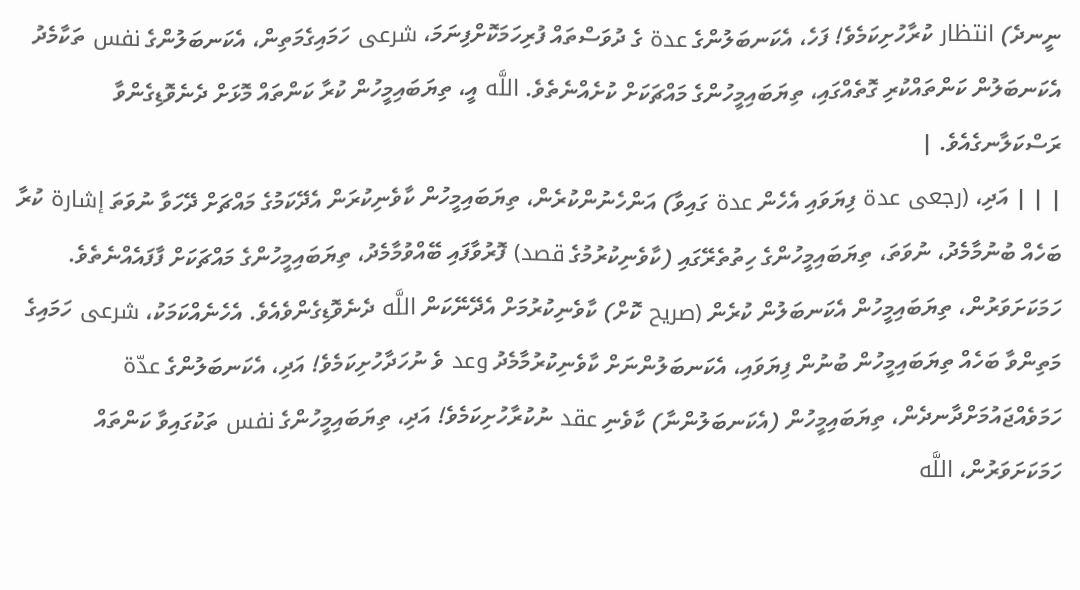ނީނދެ) انتظار ކުރާހުށިކަމެވެ! ފަހެ، އެކަނބަލުންގެ عدة ގެ ދުވަސްތައް ފުރިހަމަކޮށްފިނަމަ، شرعى ހަމައިގެމަތިން، އެކަނބަލުންގެ نفس ތަކާމެދު އެކަނބަލުން ކަންތައްކުރި ގޮތެއްގައި، ތިޔަބައިމީހުންގެ މައްޗަކަށް ކުށެއްނެތެވެ. اللَّه އީ، ތިޔަބައިމީހުން ކުރާ ކަންތައް މޮޅަށް ދެނެވޮޑިގެންވާ ރަސްކަލާނގެއެވެ. |
| | | އަދި، (رجعى عدة ފިޔަވައި އެހެން عدة ގައިވާ) އަންހެނުންކުރެން، ތިޔަބައިމީހުން ކާވެނިކުރަން އެދޭކަމުގެ މައްޗަށް ދޭހަވާ ނުވަތަ إشارة ކުރާ ބަހެއް ބުނުމާމެދު، ނުވަތަ، ތިޔަބައިމީހުންގެ ހިތުތެރޭގައި (ކާވެނިކުރުމުގެ قصد) ފޮރުވާފައި ބޭއްވުމާމެދު، ތިޔަބައިމީހުންގެ މައްޗަކަށް ފާފައެއްނެތެވެ. ހަމަކަށަވަރުން، ތިޔަބައިމީހުން އެކަނބަލުން ކުރެން (صريح ކޮށް) ކާވެނިކުރުމަށް އެދޭނޭކަން اللَّه ދެނެވޮޑިގެންވެއެވެ. އެހެނެއްކަމަކު، شرعى ހަމައިގެ މަތިންވާ ބަހެއް ތިޔަބައިމީހުން ބުނުން ފިޔަވައި، އެކަނބަލުންނަށް ކާވެނިކުރުމާމެދު وعد ވެ ނުހަދާހުށިކަމެވެ! އަދި، އެކަނބަލުންގެ عدّة ހަމަވެއްޖައުމަށްދާނދެން، ތިޔަބައިމީހުން (އެކަނބަލުންނާ) ކާވެނި عقد ނުކުރާހުށިކަމެވެ! އަދި، ތިޔަބައިމީހުންގެ نفس ތަކުގައިވާ ކަންތައް ހަމަކަށަވަރުން، اللَّه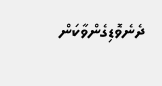ދެނެވޮޑިގެންވާކަން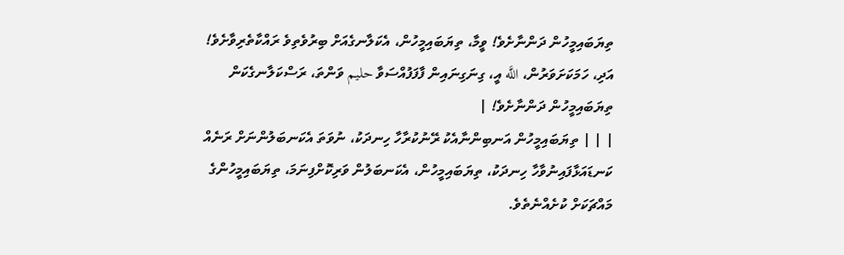ތިޔަބައިމީހުން ދަންނާށެވެ! ވީމާ، ތިޔަބައިމީހުން، އެކަލާނގެއަށް ބިރުވެތިވެ ރައްކާތެރިވާށެވެ! އަދި، ހަމަކަށަވަރުން، اللَّه އީ، ގިނަގިނައިން ފާފަފުއްސަވާ حليم ވަންތަ، ރަސްކަލާނގެކަން ތިޔަބައިމީހުން ދަންނާށެވެ! |
| | | ތިޔަބައިމީހުން އަނބިންނާއެކު ރޭނުކުރާހާ ހިނދަކު، ނުވަތަ އެކަނބަލުންނަށް ރަނެއް ކަނޑައަޅާފައިނުވާހާ ހިނދަކު، ތިޔަބައިމީހުން، އެކަނބަލުން ވަރިކޮށްފިނަމަ، ތިޔަބައިމީހުންގެ މައްޗަކަށް ކުށެއްނެތެވެ.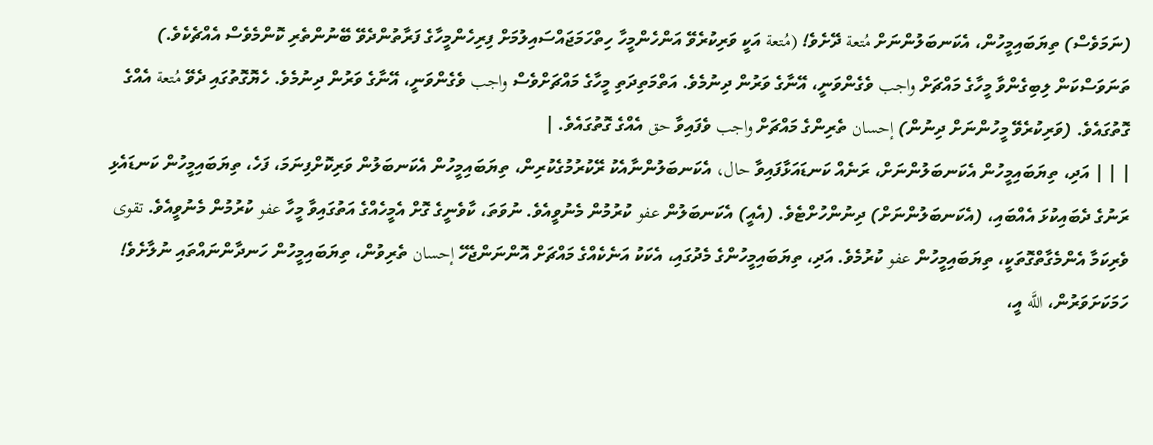(ނަމަވެސް) ތިޔަބައިމީހުން، އެކަނބަލުންނަށް مُتعة ދޭށެވެ! (مُتعة އަކީ ވަރިކުރެވޭ އަންހެންމީހާ ހިތްހަމަޖައްސައިލުމަށް ފިރިހެންމީހާގެ ފަރާތުންދެވޭ ބޭނުންތެރި ކޮންމެވެސް އެއްޗެކެވެ.) ތަނަވަސްކަން ލިބިގެންވާ މީހާގެ މައްޗަށް واجب ވެގެންވަނީ، އޭނާގެ ވަރުން ދިނުމެވެ. އަތްމަތިދަތި މީހާގެ މައްޗަށްވެސް واجب ވެގެންވަނީ، އޭނާގެ ވަރުން ދިނުމެވެ. ހެޔޮގޮތުގައި ދެވޭ مُتعة އެއްގެ ގޮތުގައެވެ. (ވަރިކުރެވޭ މީހުންނަށް ދިނުން) إحسان ތެރިންގެ މައްޗަށް واجب ވެފައިވާ حق އެއްގެ ގޮތުގައެވެ. |
| | | އަދި، ތިޔަބައިމީހުން އެކަނބަލުންނަށް، ރަނެއް ކަނޑައަޅާފައިވާ حال، އެކަނބަލުންނާއެކު ރޭކުރުމުގެކުރިން، ތިޔަބައިމީހުން އެކަނބަލުން ވަރިކޮށްފިނަމަ، ފަހެ، ތިޔަބައިމީހުން ކަނޑައެޅި ރަނުގެ ދެބައިކުޅަ އެއްބައި، (އެކަނބަލުންނަށް) ދިނުންހުށްޓެވެ. (އެއީ) އެކަނބަލުން عفو ކުރުމުން މެނުވީއެވެ. ނުވަތަ، ކާވެނީގެ ގޮށް އެމީހެއްގެ އަތުގައިވާ މީހާ عفو ކުރުމުން މެނުވީއެވެ. تقوى ވެރިކަމާ އެންމެގާތްގޮތަކީ، ތިޔަބައިމީހުން عفو ކުރުމެވެ. އަދި، ތިޔަބައިމީހުންގެ މެދުގައި، އެކަކު އަނެކެއްގެ މައްޗަށް އޮންނަންޖެހޭ إحسان ތެރިވުން، ތިޔަބައިމީހުން ހަނދާންނައްތައި ނުލާށެވެ! ހަމަކަށަވަރުން، اللَّه އީ،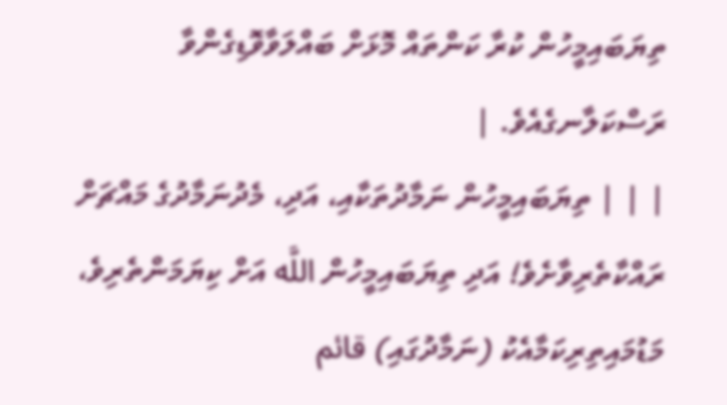ތިޔަބައިމީހުން ކުރާ ކަންތައް މޮޅަށް ބައްލަވާވޮޑިގެންވާ ރަސްކަލާނގެއެވެ. |
| | | ތިޔަބައިމީހުން ނަމާދުތަކާއި، އަދި، މެދުނަމާދުގެ މައްޗަށް ރައްކާތެރިވާށެވެ! އަދި ތިޔަބައިމީހުން اللَّه އަށް ކިޔަމަންތެރިވެ، މަޑުމައިތިރިކަމާއެކު (ނަމާދުގައި) قائم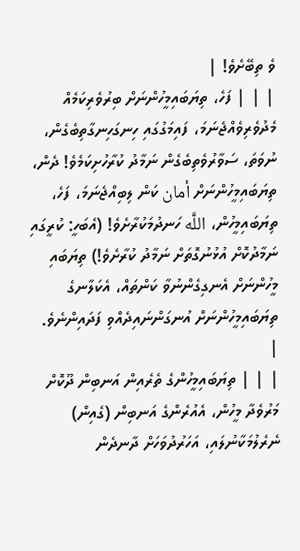ވެ ތިބޭށެވެ! |
| | | ފަހެ، ތިޔަބައިމީހުންނަށް ބިރުވެރިކަމެއް މެދުވެރިވެއްޖެނަމަ، ފައިމަގުގައި ހިނގަހިނގާތިބެގެން، ނުވަތަ، ސަވާރުވެތިބެގެން ނަމާދު ކުރާހުށިކަމެވެ! ދެން، ތިޔަބައިމީހުންނަށް أمان ކަން ލިބިއްޖެނަމަ، ފަހެ، ތިޔަބައިމީހުން، اللَّه ހަނދުމަކުރާށެވެ! (އެބަހީ: ކުރީގައި ނަމާދުކޮށް އުޅުނުގޮތަށް ނަމާދު ކުރާށެވެ!) ތިޔަބައި މީހުންނަށް އެނގިގެންނުވާ ކަންތައް، އެކަލާނގެ ތިޔަބައިމީހުންނަށް އުނގަންނައިދެއްވި ފަދައިންނެވެ. |
| | | ތިޔަބައިމީހުންގެ ތެރެއިން އަނބިން ދޫކޮށް މަރުވެދާ މީހުން، އެއުރެންގެ އަނބިން (ގެއިން) ނެރެލުމަކާނުލައި، އަހަރުދުވަހަށް ދާނދެން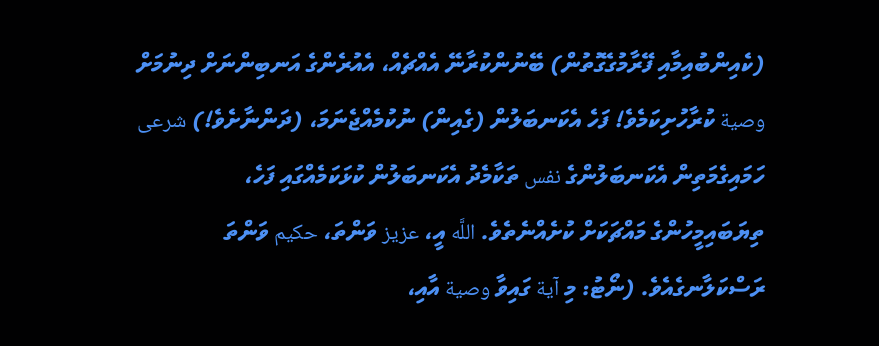(ކެއިންބުއިމާއި ފޭރާމުގެގޮތުން) ބޭނުންކުރާނޭ އެއްޗެއް، އެއުރެންގެ އަނބިންނަށް ދިނުމަށް وصية ކުރާހުށިކަމެވެ! ފަހެ އެކަނބަލުން (ގެއިން) ނުކުމެއްޖެނަމަ، (ދަންނާށެވެ!) شرعى ހަމައިގެމަތިން އެކަނބަލުންގެ نفس ތަކާމެދު އެކަނބަލުން ކުޅަކަމެއްގައި ފަހެ، ތިޔަބައިމީހުންގެ މައްޗަކަށް ކުށެއްނެތެވެ. اللَّه އީ، عزيز ވަންތަ، حكيم ވަންތަ ރަސްކަލާނގެއެވެ. (ނޯޓު: މި آية ގައިވާ وصية އާއި،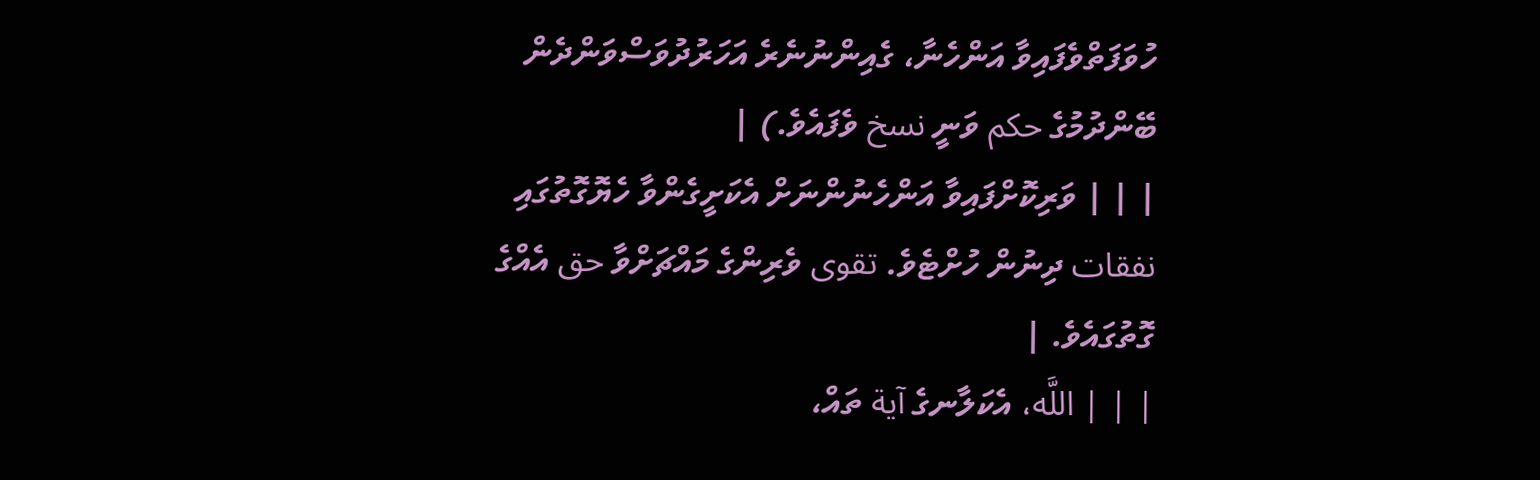ހުވަފަތްވެފައިވާ އަންހެނާ، ގެއިންނުނެރެ އަހަރުދުވަސްވަންދެން ބޭންދުމުގެ حكم ވަނީ نسخ ވެފައެވެ.) |
| | | ވަރިކޮށްފައިވާ އަންހެނުންނަށް އެކަށީގެންވާ ހެޔޮގޮތުގައި نفقات ދިނުން ހުށްޓެވެ. تقوى ވެރިންގެ މައްޗަށްވާ حق އެއްގެ ގޮތުގައެވެ. |
| | | اللَّه، އެކަލާނގެ آية ތައް،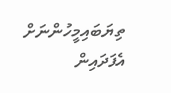ތިޔަބައިމީހުންނަށް އެފަދައިން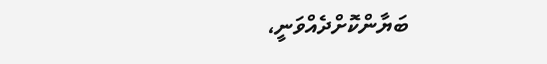ބަޔާންކޮށްދެއްވަނީ،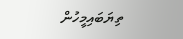ތިޔަބައިމީހުން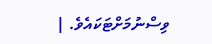ވިސްނުމަށްޓަކައެވެ. |